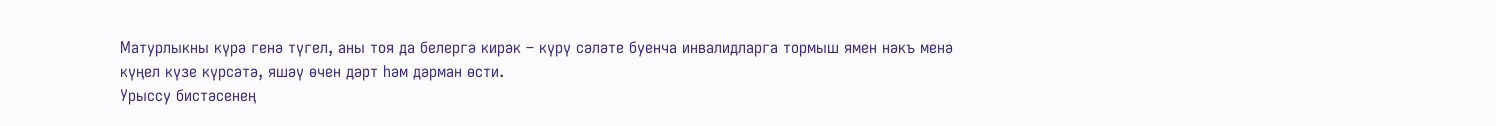Матурлыкны күрә генә түгел, аны тоя да белергә кирәк – күрү сәләте буенча инвалидларга тормыш ямен нәкъ менә күңел күзе күрсәтә, яшәү өчен дәрт һәм дәрман өсти.
Урыссу бистәсенең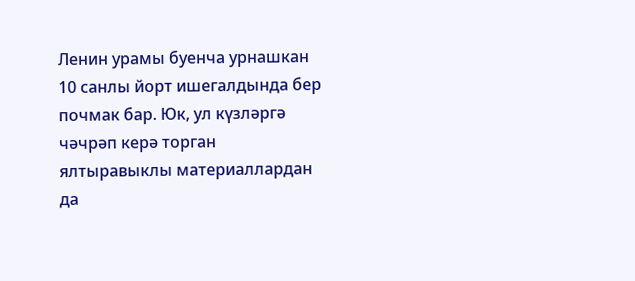Ленин урамы буенча урнашкан 10 санлы йорт ишегалдында бер почмак бар. Юк, ул күзләргә чәчрәп керә торган ялтыравыклы материаллардан да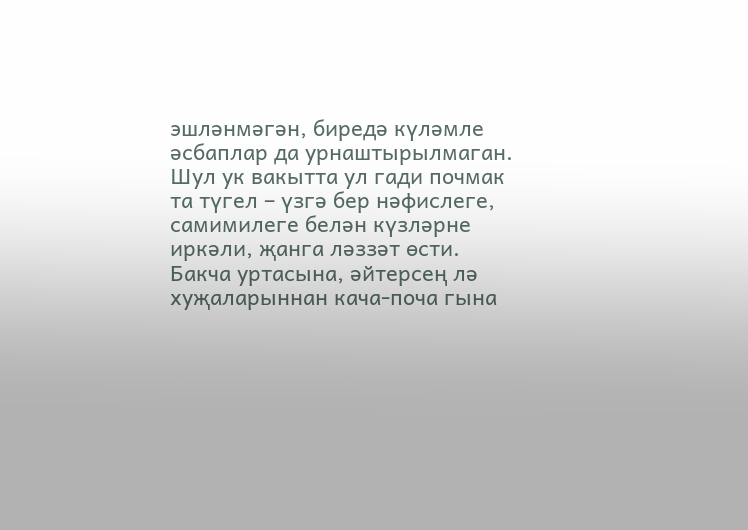эшләнмәгән, биредә күләмле әсбаплар да урнаштырылмаган. Шул ук вакытта ул гади почмак та түгел – үзгә бер нәфислеге, самимилеге белән күзләрне иркәли, җанга ләззәт өсти. Бакча уртасына, әйтерсең лә хуҗаларыннан кача-поча гына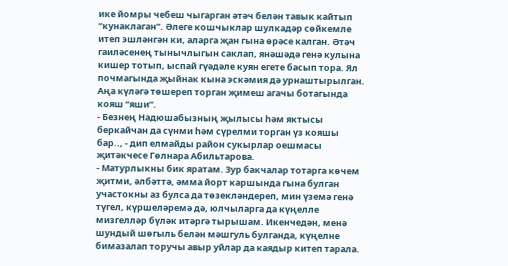ике йомры чебеш чыгарган әтәч белән тавык кайтып “кунаклаган”. Әлеге кошчыклар шулкадәр сөйкемле итеп эшләнгән ки, аларга җан гына өрәсе калган. Әтәч гаиләсенең тынычлыгын саклап, янәшәдә генә кулына кишер тотып, ыспай гүәдәле куян егете басып тора. Ял почмагында җыйнак кына эскәмия дә урнаштырылган. Аңа күләгә төшереп торган җимеш агачы ботагында кояш “яши”.
- Безнең Надюшабызның җылысы һәм яктысы беркайчан да сүнми һәм сүрелми торган үз кояшы бар.., - дип елмайды район сукырлар оешмасы җитәкчесе Гөлнара Абильтарова.
- Матурлыкны бик яратам. Зур бакчалар тотарга көчем җитми, әлбәттә, әмма йорт каршында гына булган участокны аз булса да төзекләндереп, мин үземә генә түгел, күршеләремә дә, юлчыларга да күңелле мизгелләр бүләк итәргә тырышам. Икенчедән, менә шундый шөгыль белән мәшгуль булганда, күңелне бимазалап торучы авыр уйлар да каядыр китеп тарала.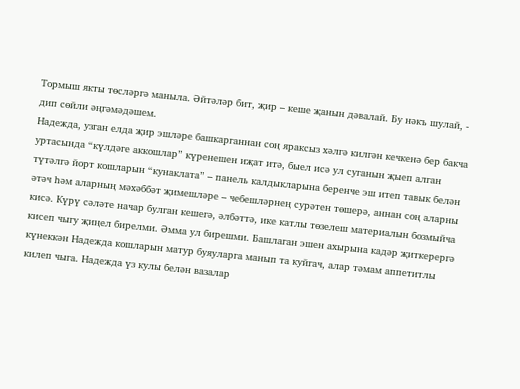Тормыш якты төсләргә маныла. Әйтәләр бит, җир – кеше җанын дәвалай. Бу нәкъ шулай, - дип сөйли әңгәмәдәшем.
Надежда, узган елда җир эшләре башкарганнан соң яраксыз хәлгә килгән кечкенә бер бакча уртасында “күлдәге аккошлар” күренешен иҗат итә, быел исә ул суганын җыеп алган түтәлгә йорт кошларын “кунаклата” – панель калдыкларына беренче эш итеп тавык белән әтәч һәм аларның мәхәббәт җимешләре – чебешләрнең сурәтен төшерә, аннан соң аларны кисә. Күрү сәләте начар булган кешегә, әлбәттә, ике катлы төзелеш материалын бозмыйча кисеп чыгу җиңел бирелми. Әмма ул бирешми. Башлаган эшен ахырына кадәр җиткерергә күнеккән Надежда кошларын матур буяуларга манып та куйгач, алар тәмам аппетитлы килеп чыга. Надежда үз кулы белән вазалар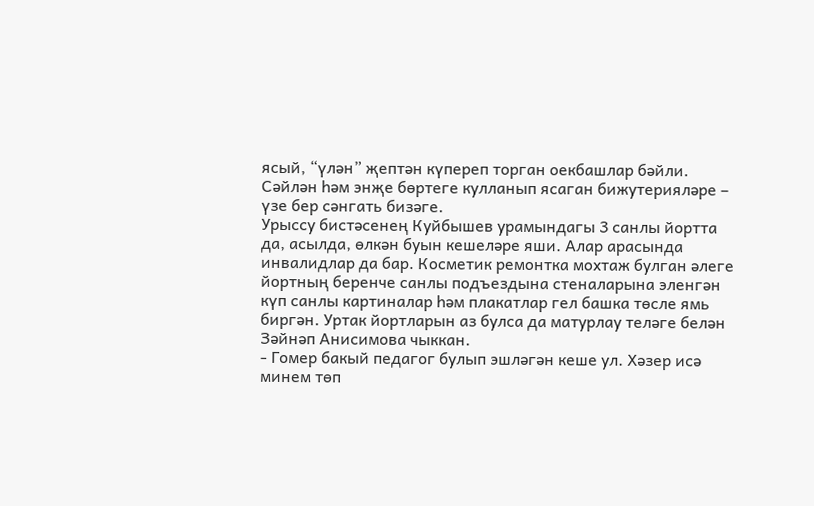ясый, “үлән” җептән күпереп торган оекбашлар бәйли. Сәйлән һәм энҗе бөртеге кулланып ясаган бижутерияләре – үзе бер сәнгать бизәге.
Урыссу бистәсенең Куйбышев урамындагы 3 санлы йортта да, асылда, өлкән буын кешеләре яши. Алар арасында инвалидлар да бар. Косметик ремонтка мохтаж булган әлеге йортның беренче санлы подъездына стеналарына эленгән күп санлы картиналар һәм плакатлар гел башка төсле ямь биргән. Уртак йортларын аз булса да матурлау теләге белән Зәйнәп Анисимова чыккан.
- Гомер бакый педагог булып эшләгән кеше ул. Хәзер исә минем төп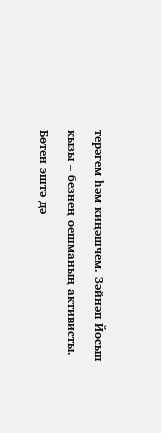терәгем һәм киңәшчем. Зәйнәп Йосып кызы – безнең оешманың активисты. Бөтен эштә дә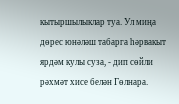кытыршылыклар туа. Ул миңа дөрес юнәләш табарга һәрвакыт ярдәм кулы суза, - дип сөйли рәхмәт хисе белән Гөлнара.